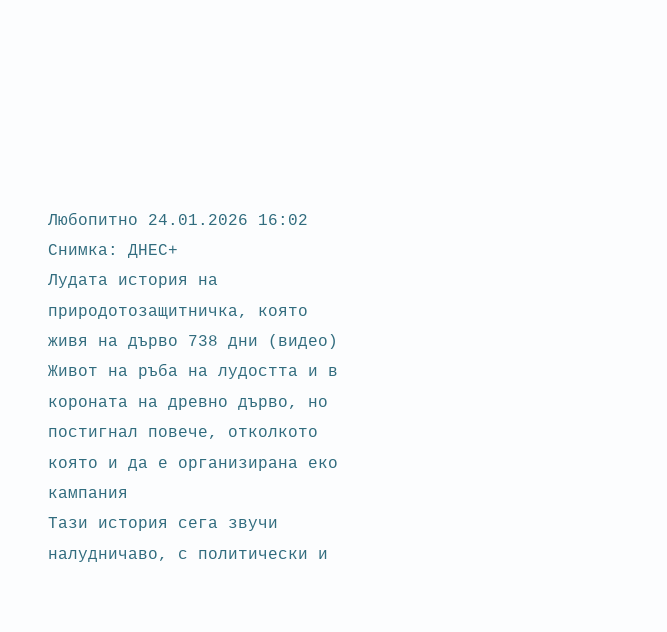Любопитно 24.01.2026 16:02 Снимка: ДНЕС+
Лудата история на природотозащитничка, която живя на дърво 738 дни (видео)
Живот на ръба на лудостта и в короната на древно дърво, но постигнал повече, отколкото която и да е организирана еко кампания
Тази история сега звучи налудничаво, с политически и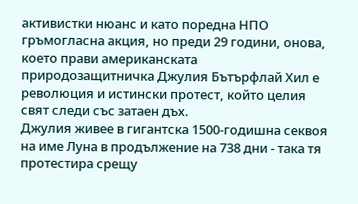активистки нюанс и като поредна НПО гръмогласна акция, но преди 29 години, онова, което прави американската природозащитничка Джулия Бътърфлай Хил е революция и истински протест, който целия свят следи със затаен дъх.
Джулия живее в гигантска 1500-годишна секвоя на име Луна в продължение на 738 дни - така тя протестира срещу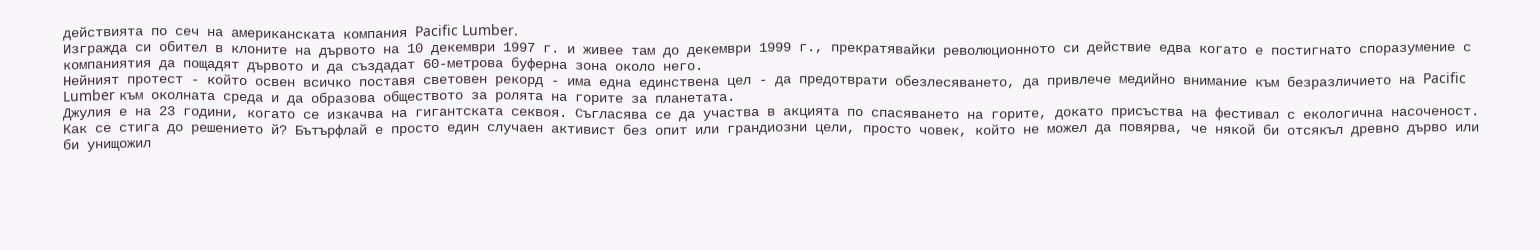действията по сеч на американската компания Pacific Lumber.
Изгражда си обител в клоните на дървото на 10 декември 1997 г. и живее там до декември 1999 г., прекратявайки революционното си действие едва когато е постигнато споразумение с компаниятия да пощадят дървото и да създадат 60-метрова буферна зона около него.
Нейният протест - който освен всичко поставя световен рекорд - има една единствена цел - да предотврати обезлесяването, да привлече медийно внимание към безразличието на Pacific Lumber към околната среда и да образова обществото за ролята на горите за планетата.
Джулия е на 23 години, когато се изкачва на гигантската секвоя. Съгласява се да участва в акцията по спасяването на горите, докато присъства на фестивал с екологична насоченост.
Как се стига до решението й? Бътърфлай е просто един случаен активист без опит или грандиозни цели, просто човек, който не можел да повярва, че някой би отсякъл древно дърво или би унищожил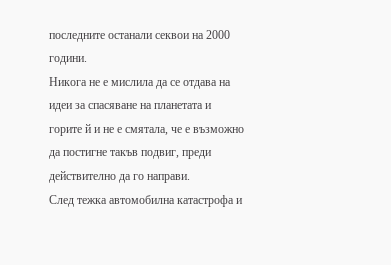последните останали секвои на 2000 години.
Никога не е мислила да се отдава на идеи за спасяване на планетата и горите й и не е смятала, че е възможно да постигне такъв подвиг, преди действително да го направи.
След тежка автомобилна катастрофа и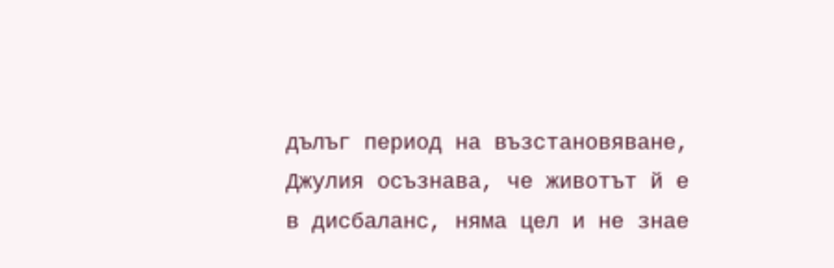дълъг период на възстановяване, Джулия осъзнава, че животът й е в дисбаланс, няма цел и не знае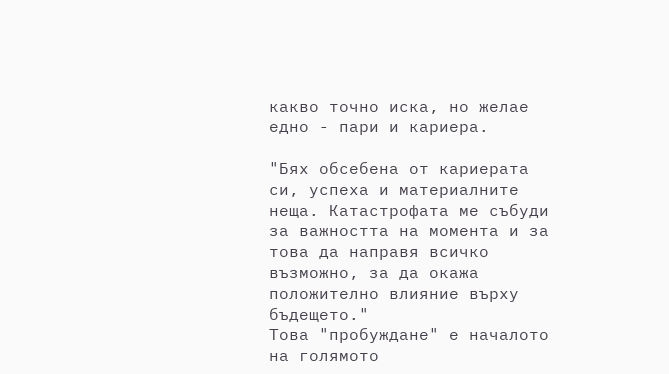какво точно иска, но желае едно - пари и кариера.

"Бях обсебена от кариерата си, успеха и материалните неща. Катастрофата ме събуди за важността на момента и за това да направя всичко възможно, за да окажа положително влияние върху бъдещето."
Това "пробуждане" е началото на голямото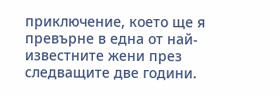приключение, което ще я превърне в една от най-известните жени през следващите две години.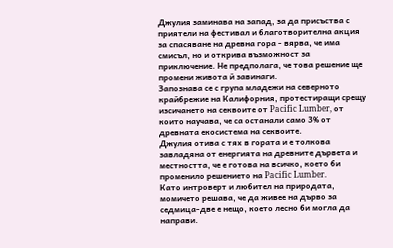Джулия заминава на запад, за да присъства с приятели на фестивал и благотворителна акция за спасяване на древна гора - вярва, че има смисъл, но и открива възможност за приключение. Не предполага, че това решение ще промени живота й завинаги.
Запознава се с група младежи на северното крайбрежие на Калифорния, протестиращи срещу изсичането на секвоите от Pacific Lumber, от които научава, че са останали само 3% от древната екосистема на секвоите.
Джулия отива с тях в гората и е толкова завладяна от енергията на древните дървета и местността, че е готова на всичко, което би променило решението на Pacific Lumber.
Като интроверт и любител на природата, момичето решава, че да живее на дърво за седмица-две е нещо, което лесно би могла да направи.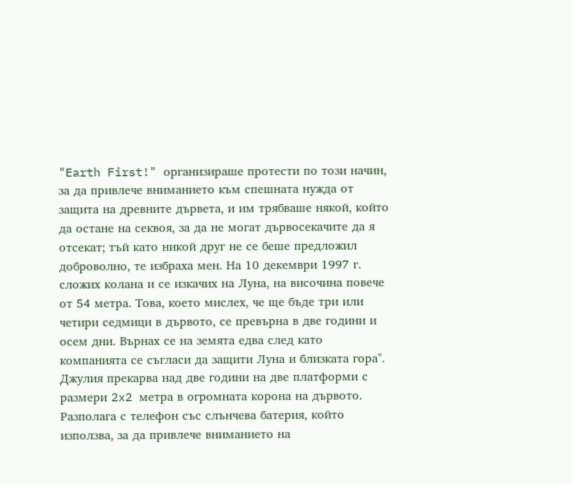"Earth First!" организираше протести по този начин, за да привлече вниманието към спешната нужда от защита на древните дървета, и им трябваше някой, който да остане на секвоя, за да не могат дървосекачите да я отсекат; тъй като никой друг не се беше предложил доброволно, те избраха мен. На 10 декември 1997 г. сложих колана и се изкачих на Луна, на височина повече от 54 метра. Това, което мислех, че ще бъде три или четири седмици в дървото, се превърна в две години и осем дни. Върнах се на земята едва след като компанията се съгласи да защити Луна и близката гора".
Джулия прекарва над две години на две платформи с размери 2x2 метра в огромната корона на дървото. Разполага с телефон със слънчева батерия, който използва, за да привлече вниманието на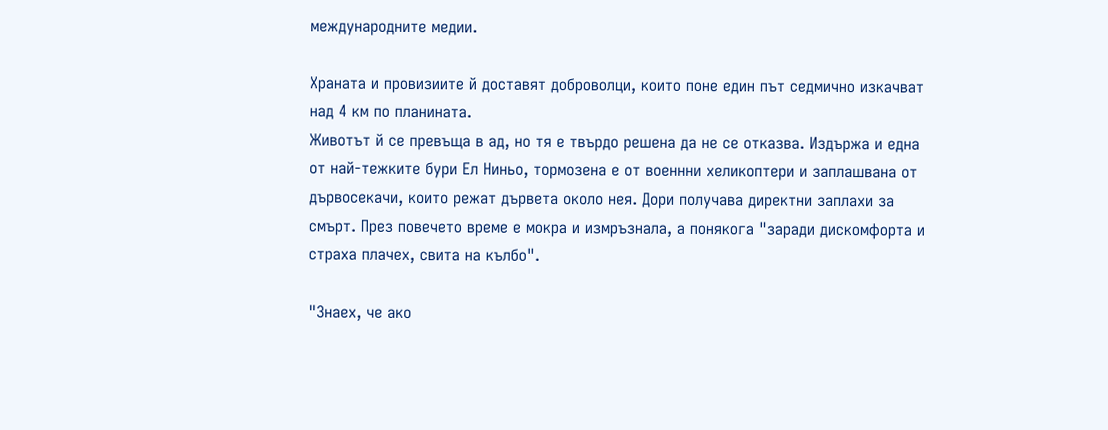международните медии.

Храната и провизиите й доставят доброволци, които поне един път седмично изкачват над 4 км по планината.
Животът й се превъща в ад, но тя е твърдо решена да не се отказва. Издържа и една от най-тежките бури Ел Ниньо, тормозена е от военнни хеликоптери и заплашвана от дървосекачи, които режат дървета около нея. Дори получава директни заплахи за смърт. През повечето време е мокра и измръзнала, а понякога "заради дискомфорта и страха плачех, свита на кълбо".

"Знаех, че ако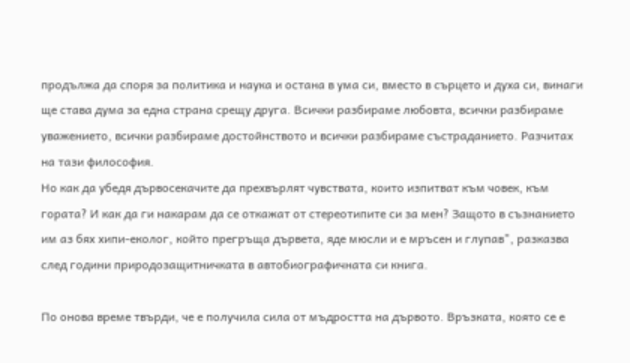продължа да споря за политика и наука и остана в ума си, вместо в сърцето и духа си, винаги ще става дума за една страна срещу друга. Всички разбираме любовта, всички разбираме уважението, всички разбираме достойнството и всички разбираме състраданието. Разчитах на тази философия.
Но как да убедя дървосекачите да прехвърлят чувствата, които изпитват към човек, към гората? И как да ги накарам да се откажат от стереотипите си за мен? Защото в съзнанието им аз бях хипи-еколог, който прегръща дървета, яде мюсли и е мръсен и глупав", разказва след години природозащитничката в автобиографичната си книга.

По онова време твърди, че е получила сила от мъдростта на дървото. Връзката, която се е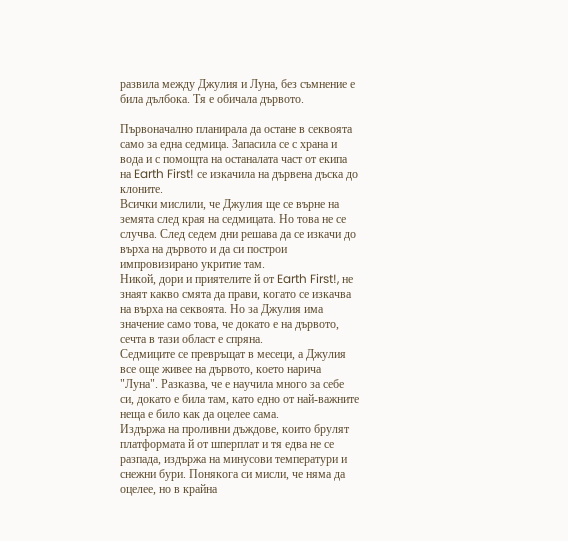развила между Джулия и Луна, без съмнение е била дълбока. Тя е обичала дървото.

Първоначално планирала да остане в секвоята само за една седмица. Запасила се с храна и вода и с помощта на останалата част от екипа на Earth First! се изкачила на дървена дъска до клоните.
Всички мислили, че Джулия ще се върне на земята след края на седмицата. Но това не се случва. След седем дни решава да се изкачи до върха на дървото и да си построи импровизирано укритие там.
Никой, дори и приятелите й от Earth First!, не знаят какво смята да прави, когато се изкачва на върха на секвоята. Но за Джулия има значение само това, че докато е на дървото, сечта в тази област е спряна.
Седмиците се превръщат в месеци, а Джулия все още живее на дървото, което нарича "Луна". Разказва, че е научила много за себе си, докато е била там, като едно от най-важните неща е било как да оцелее сама.
Издържа на проливни дъждове, които брулят платформата й от шперплат и тя едва не се разпада, издържа на минусови температури и снежни бури. Понякога си мисли, че няма да оцелее, но в крайна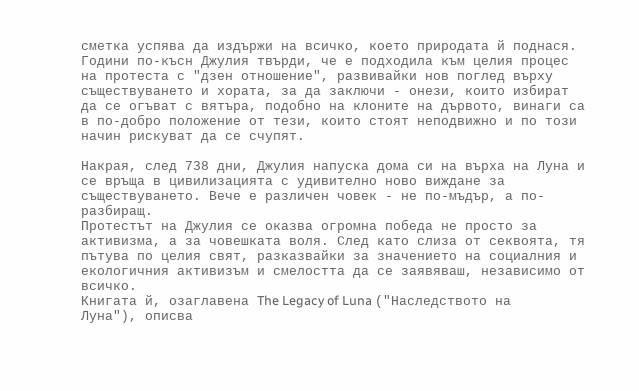сметка успява да издържи на всичко, което природата й поднася.
Години по-късн Джулия твърди, че е подходила към целия процес на протеста с "дзен отношение", развивайки нов поглед върху съществуването и хората, за да заключи - онези, които избират да се огъват с вятъра, подобно на клоните на дървото, винаги са в по-добро положение от тези, които стоят неподвижно и по този начин рискуват да се счупят.

Накрая, след 738 дни, Джулия напуска дома си на върха на Луна и се връща в цивилизацията с удивително ново виждане за съществуването. Вече е различен човек - не по-мъдър, а по-разбиращ.
Протестът на Джулия се оказва огромна победа не просто за активизма, а за човешката воля. След като слиза от секвоята, тя пътува по целия свят, разказвайки за значението на социалния и екологичния активизъм и смелостта да се заявяваш, независимо от всичко.
Книгата й, озаглавена The Legacy of Luna ("Наследството на Луна"), описва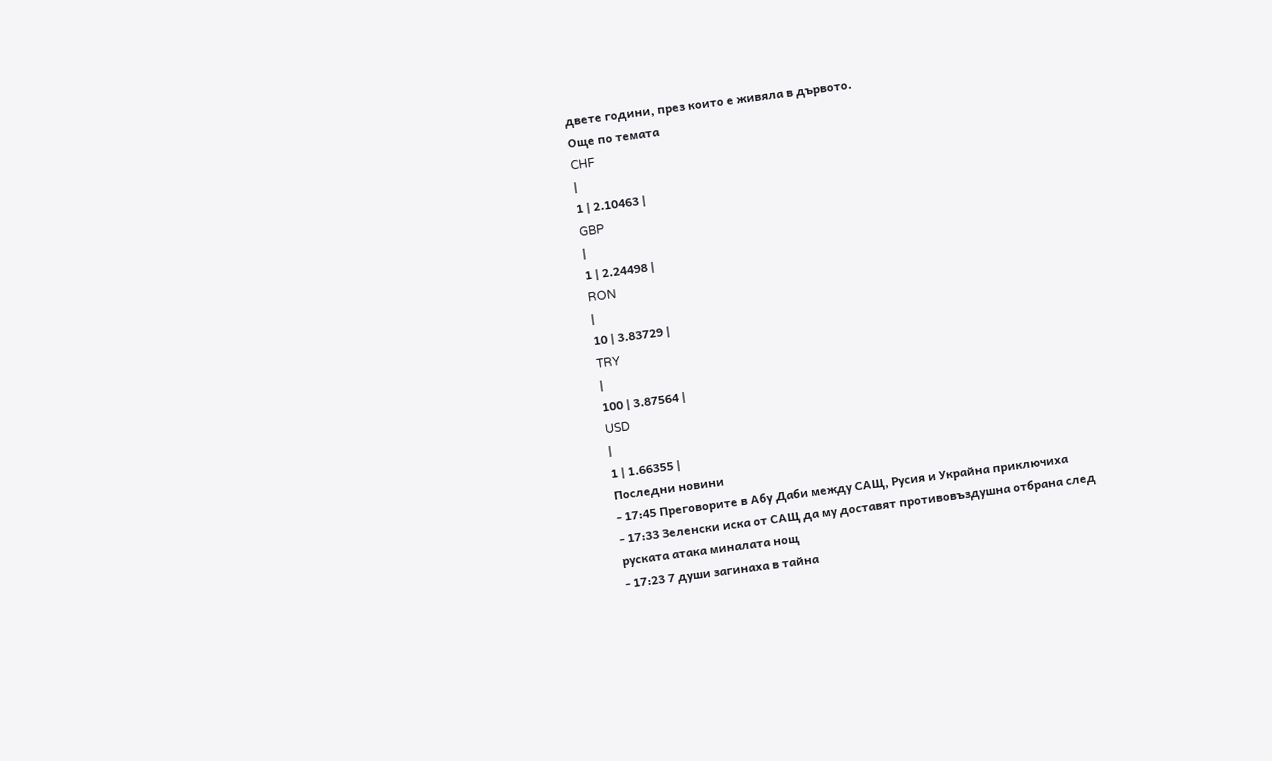двете години, през които е живяла в дървото.
Още по темата
CHF
|
1 | 2.10463 |
GBP
|
1 | 2.24498 |
RON
|
10 | 3.83729 |
TRY
|
100 | 3.87564 |
USD
|
1 | 1.66355 |
Последни новини
- 17:45 Преговорите в Абу Даби между САЩ, Русия и Украйна приключиха
- 17:33 Зеленски иска от САЩ да му доставят противовъздушна отбрана след руската атака миналата нощ
- 17:23 7 души загинаха в тайна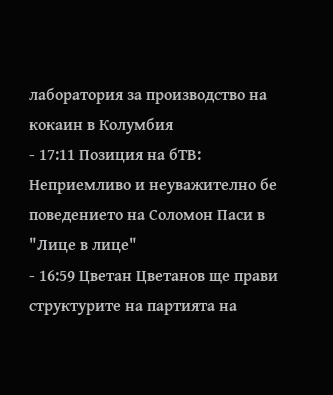лаборатория за производство на кокаин в Колумбия
- 17:11 Позиция на бТВ: Неприемливо и неуважително бе поведението на Соломон Паси в "Лице в лице"
- 16:59 Цветан Цветанов ще прави структурите на партията на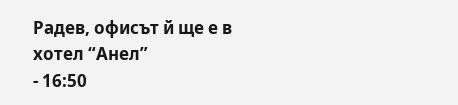Радев, офисът й ще е в хотел “Анел”
- 16:50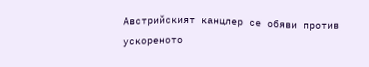Австрийският канцлер се обяви против ускореното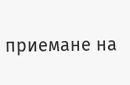приемане на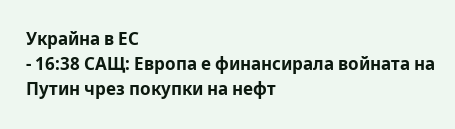Украйна в ЕС
- 16:38 САЩ: Европа е финансирала войната на Путин чрез покупки на нефт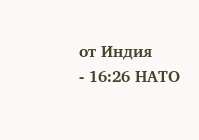от Индия
- 16:26 НАТО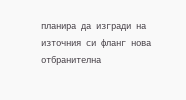планира да изгради на източния си фланг нова отбранителна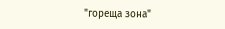"гореща зона"